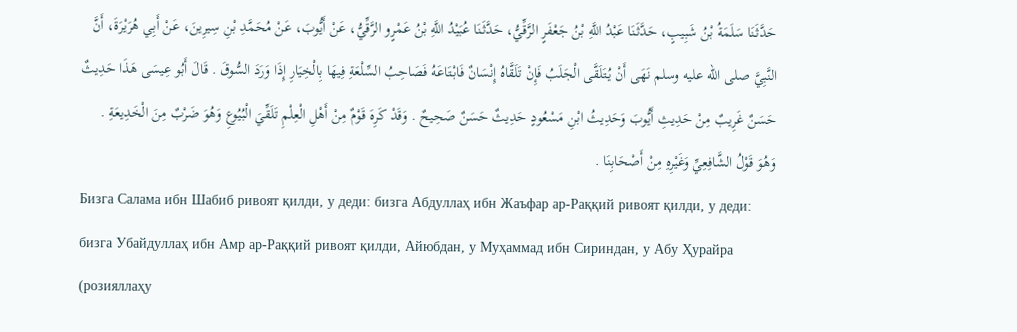حَدَّثَنَا سَلَمَةُ بْنُ شَبِيبٍ، حَدَّثَنَا عَبْدُ اللَّهِ بْنُ جَعْفَرٍ الرَّقِّيُّ، حَدَّثَنَا عُبَيْدُ اللَّهِ بْنُ عَمْرٍو الرَّقِّيُّ، عَنْ أَيُّوبَ، عَنْ مُحَمَّدِ بْنِ سِيرِينَ، عَنْ أَبِي هُرَيْرَةَ، أَنَّ النَّبِيَّ صلى الله عليه وسلم نَهَى أَنْ يُتَلَقَّى الْجَلَبُ فَإِنْ تَلَقَّاهُ إِنْسَانٌ فَابْتَاعَهُ فَصَاحِبُ السِّلْعَةِ فِيهَا بِالْخِيَارِ إِذَا وَرَدَ السُّوقَ . قَالَ أَبُو عِيسَى هَذَا حَدِيثٌ حَسَنٌ غَرِيبٌ مِنْ حَدِيثِ أَيُّوبَ وَحَدِيثُ ابْنِ مَسْعُودٍ حَدِيثٌ حَسَنٌ صَحِيحٌ . وَقَدْ كَرِهَ قَوْمٌ مِنْ أَهْلِ الْعِلْمِ تَلَقِّيَ الْبُيُوعِ وَهُوَ ضَرْبٌ مِنَ الْخَدِيعَةِ . وَهُوَ قَوْلُ الشَّافِعِيِّ وَغَيْرِهِ مِنْ أَصْحَابِنَا .
Бизга Салама ибн Шабиб ривоят қилди, у деди: бизга Абдуллаҳ ибн Жаъфар ар-Раққий ривоят қилди, у деди: бизга Убайдуллаҳ ибн Амр ар-Раққий ривоят қилди, Айюбдан, у Муҳаммад ибн Сириндан, у Абу Ҳурайра (розияллаҳу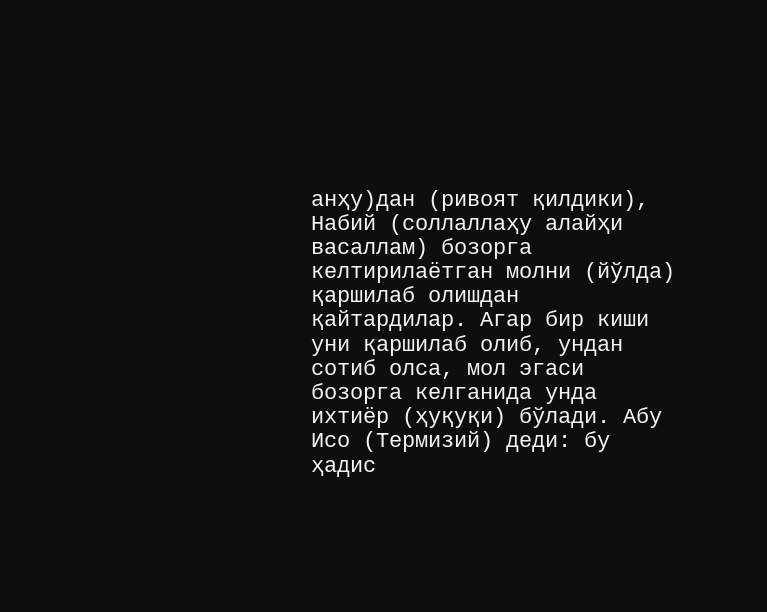анҳу)дан (ривоят қилдики), Набий (соллаллаҳу алайҳи васаллам) бозорга келтирилаётган молни (йўлда) қаршилаб олишдан қайтардилар. Агар бир киши уни қаршилаб олиб, ундан сотиб олса, мол эгаси бозорга келганида унда ихтиёр (ҳуқуқи) бўлади. Абу Исо (Термизий) деди: бу ҳадис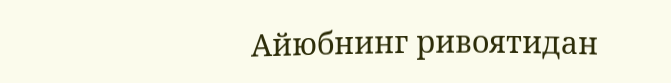Айюбнинг ривоятидан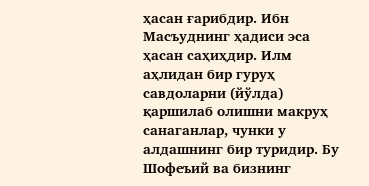ҳасан ғарибдир. Ибн Масъуднинг ҳадиси эса ҳасан саҳиҳдир. Илм аҳлидан бир гуруҳ савдоларни (йўлда) қаршилаб олишни макруҳ санаганлар, чунки у алдашнинг бир туридир. Бу Шофеъий ва бизнинг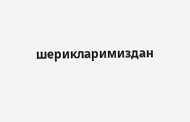шерикларимиздан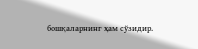бошқаларнинг ҳам сўзидир.